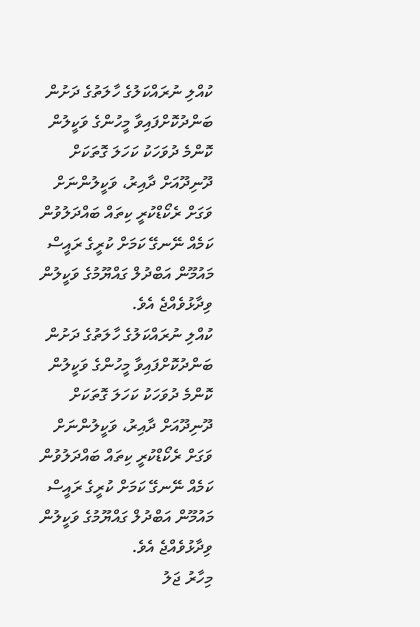ކުއްލި ނުރައްކަލުގެ ހާލަތުގެ ދަށުން ބަންދުކޮށްފައިވާ މީހުންގެ ވަކީލުން ކޮންމެ ދުވަހަކު ކަހަލަ ގޮތަކަށް ދޫނިދޫއަށް ދާއިރު، ވަކީލުންނަށް ވަގަށް ރެކޯޑްކުރީ ކިތައް ބައްދަލުވުން ކަމެއް ނޭނގޭ ކަމަށް ކުރީގެ ރައީސް މައުމޫން އަބްދުލް ގައްޔޫމުގެ ވަކީލުން ވިދާޅުވެއްޖެ އެވެ.
ކުއްލި ނުރައްކަލުގެ ހާލަތުގެ ދަށުން ބަންދުކޮށްފައިވާ މީހުންގެ ވަކީލުން ކޮންމެ ދުވަހަކު ކަހަލަ ގޮތަކަށް ދޫނިދޫއަށް ދާއިރު، ވަކީލުންނަށް ވަގަށް ރެކޯޑްކުރީ ކިތައް ބައްދަލުވުން ކަމެއް ނޭނގޭ ކަމަށް ކުރީގެ ރައީސް މައުމޫން އަބްދުލް ގައްޔޫމުގެ ވަކީލުން ވިދާޅުވެއްޖެ އެވެ.
މިހާރު ޖަލު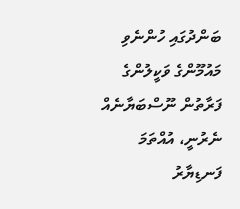ބަންދުގައި ހުންނެވި މައުމޫންގެ ވަކީލުންގެ ފަރާތުން ނޫސްބަޔާނެއް ނެރުނީ، އުއްތަމަ ފަނޑިޔާރު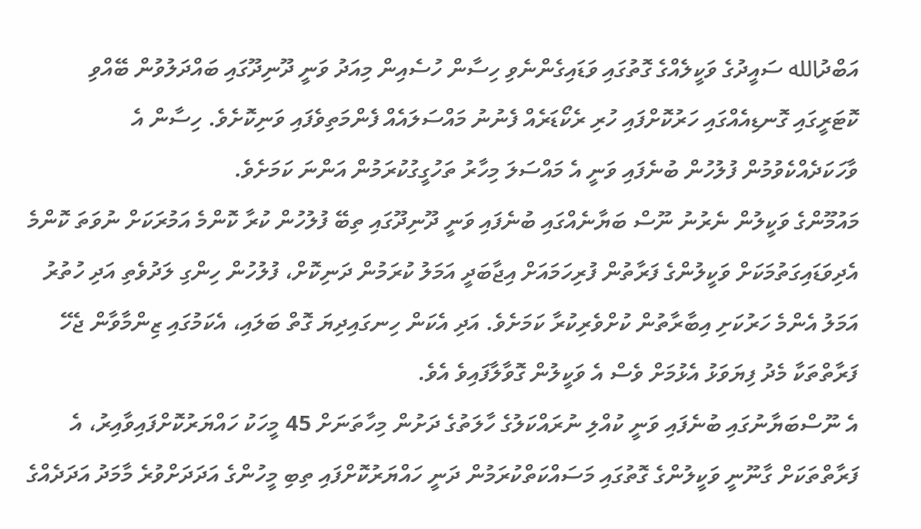އަބްދުالله ސައީދުގެ ވަކީލެއްގެ ގޮތުގައި ވަޑައިގެންނެވި ހިސާން ހުސެއިން މިއަދު ވަނީ ދޫނިދޫގައި ބައްދަލުވުން ބޭއްވި ކޮޓަރީގައި ގޮނޑިއެއްގައި ހަރުކޮށްފައި ހުރި ރެކޯޑަރެއް ފެނުނު މައްސަލައެއް ފެންމަތިވެފައި ވަނިކޮށެވެ. ހިސާން އެ ވާހަކަދެއްކެވުމުން ފުލުހުން ބުނެފައި ވަނީ އެ މައްސަލަ މިހާރު ތަހުގީގުކުރަމުން އަންނަ ކަމަށެވެ.
މައުމޫންގެ ވަކީލުން ނެރުނު ނޫސް ބަޔާނެއްގައި ބުނެފައި ވަނީ ދޫނިދޫގައި ތިބޭ ފުލުހުން ކުރާ ކޮންމެ އަމުރަކަށް ނުވަތަ ކޮންމެ އެދިވަޑައިގަތުމަކަށް ވަކީލުންގެ ފަރާތުން ފުރިހަމައަށް އިޖާބަދީ އަމަލު ކުރަމުން ދަނިކޮށް، ފުލުހުން ހިންގި ލަދުވެތި އަދި ހުތުރު އަމަލު އެންމެ ހަރުކަށި އިބާރާތުން ކުށްވެރިކުރާ ކަމަށެވެ. އަދި އެކަން ހިނގައިދިޔަ ގޮތް ބަލައި، އެކަމުގައި ޒިންމާވާން ޖެހޭ ފަރާތްތަކާ މެދު ފިޔަވަޅު އެޅުމަށް ވެސް އެ ވަކީލުން ގޮވާލާފައިވެ އެވެ.
އެ ނޫސްބަޔާނުގައި ބުނެފައި ވަނީ ކުއްލި ނުރައްކަލުގެ ހާލަތުގެ ދަށުން މިހާތަނަށް 45 މީހަކު ހައްޔަރުކޮށްފައިވާއިރު، އެ ފަރާތްތަކަށް ގާނޫނީ ވަކީލުންގެ ގޮތުގައި މަސައްކަތްކުރަމުން ދަނީ ހައްޔަރުކޮށްފައި ތިބި މީހުންގެ އަދަދަށްވުރެ މާމަދު އަދަދެއްގެ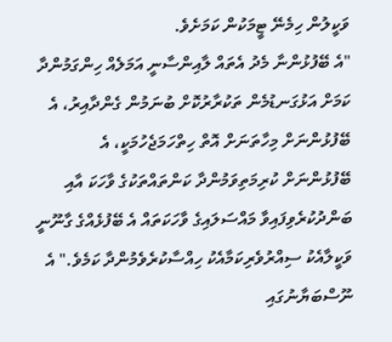ވަކީލުން ހިމެނޭ ޓީމަކުން ކަމަށެވެ.
"އެ ބޭފުޅުންނާ މެދު އެތައް ލާއިންސާނީ އަމަލެއް ހިންގަމުންދާ ކަމަށް އަޅުގަނޑުމެން ތަކުރާރުކޮށް ބުނަމުން ގެންދާއިރު، އެ ބޭފުޅުންނަށް މިހާތަނަށް އޮތް ހިތްހަމަޖެހުމަކީ، އެ ބޭފުޅުންނަށް ކުރިމަތިވަމުންދާ ކަންތައްތަކުގެ ވާހަކަ އާއި ބަންދުކުރެވިފައިވާ މައްސަލައިގެ ވާހަކަތައް އެ ބޭފުޅެއްގެ ގާނޫނީ ވަކީލާއެކު ސިއްރުވެރިކަމާއެކު ހިއްސާކުރެވެމުންދާ ކަމެވެ." އެ ނޫސްބަޔާނުގައި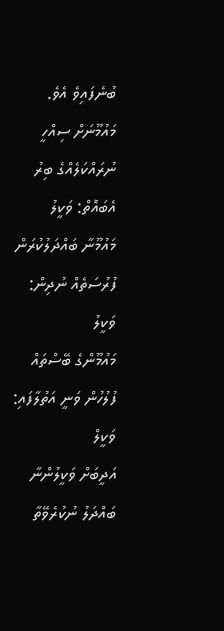ބުނެފައިވެ އެވެ.
މައުމޫނަށް ސިއްހީ ނުރައްކަލެއްގެ ބިރު އެބައޮތް: ވަކީލު
މައުމޫނާ ބައްދަލުކުރަން ފުރުސަތެއް ނުދިން: ވަކީލު
މައުމޫންގެ ބޭސްތައް ފުލުހުން ވަނީ އަތުލާފައި: ވަކީލް
އަދީބަށް ވަކީލުންނާ ބައްދަލު ނުކުރެވޭތާ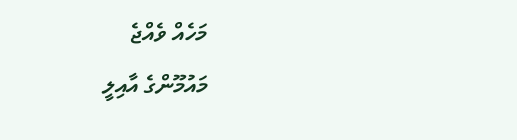މަހެއް ވެއްޖެ
މައުމޫންގެ އާއިލީ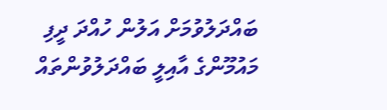ބައްދަލުވުމަށް އަލުން ހުއްދަ ދީފި
މައުމޫންގެ އާއިލީ ބައްދަލުވުންތައް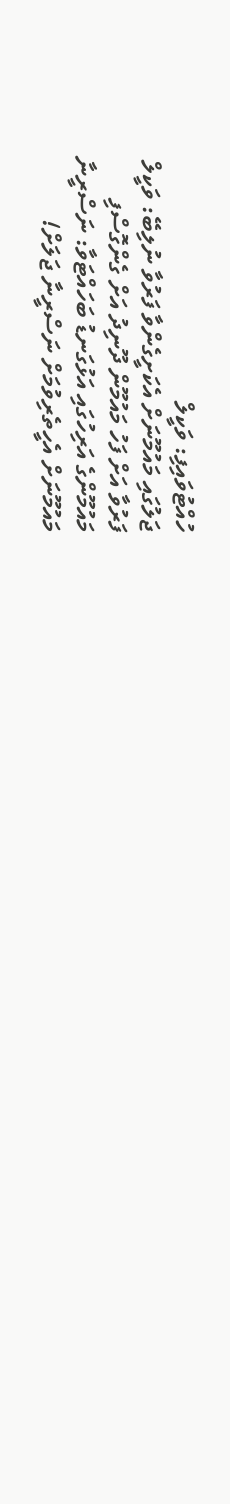ހުއްޓުވައިފި: ވަކީލް
ޖަލުގައި މައުމޫނަށް އެކަށީގެންވާ ފަރުވާ ނުލިބޭ: ވަކީލް
ފަރުވާ އަށް ފަހު މައުމޫން ދޫނިދު އަށް ގެންގޮސްފި
މައުމޫންގެ އަރިހުގައި އަޅުގަނޑު ބަހައްޓަވާ: ނަސްރީނާ
މައުމޫނަށް އެހީތެރިވުމަށް ނަސްރީނާ ޖަލަށް!